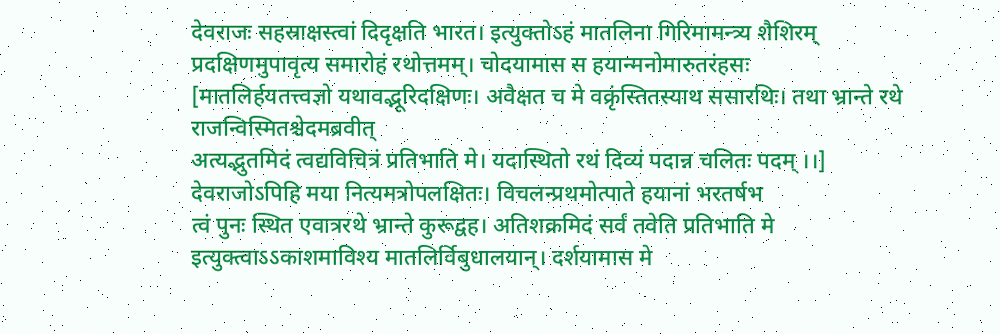देवराजः सहस्राक्षस्त्वां दिदृक्षति भारत। इत्युक्तोऽहं मातलिना गिरिमामन्त्र्य शैशिरम्
प्रदक्षिणमुपावृत्य समारोहं रथोत्तमम्। चोदयामास स हयान्मनोमारुतरंहसः
[मातलिर्हयतत्त्वज्ञो यथावद्भूरिदक्षिणः। अवैक्षत च मे वक्रृंस्तितस्याथ ससारथिः। तथा भ्रान्ते रथे राजन्विस्मितश्चेदमब्रवीत्
अत्यद्भुतमिदं त्वद्यविचित्रं प्रतिभाति मे। यदास्थितो रथं दिव्यं पदान्न चलितः पदम् ।।]
देवराजोऽपिहि मया नित्यमत्रोपलक्षितः। विचलन्प्रथमोत्पाते हयानां भरतर्षभ
त्वं पुनः स्थित एवात्ररथे भ्रान्ते कुरूद्वह। अतिशक्रमिदं सर्वं तवेति प्रतिभाति मे
इत्युक्त्वाऽऽकाशमाविश्य मातलिर्विबुधालयान्। दर्शयामास मे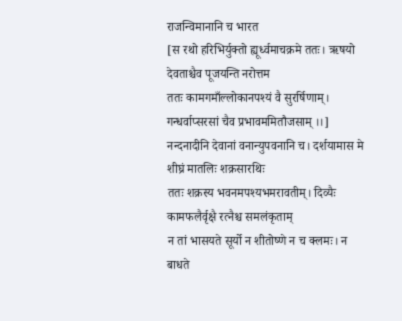राजन्विमानानि च भारत
[स रथो हरिभिर्युक्तो ह्यूर्ध्वमाचक्रमे ततः। ऋषयो देवताश्चैव पूजयन्ति नरोत्तम
ततः कामगमाँल्लोकानपश्यं वै सुरर्षिणाम्। गन्धर्वाप्सरसां चैव प्रभावममितौजसाम् ।।]
नन्दनादीनि देवानां वनान्युपवनानि च। दर्शयामास मे शीघ्रं मातलिः शक्रसारथिः
ततः शक्रस्य भवनमपश्यभमरावतीम्। दिव्यैः कामफलैर्वृक्षै रत्नैश्च समलंकृताम्
न तां भासयते सूर्यो न शीतोष्णे न च क्लमः। न बाधते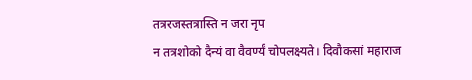तत्ररजस्तत्रास्ति न जरा नृप
न तत्रशोको दैन्यं वा वैवर्ण्यं चोपलक्ष्यते। दिवौकसां महाराज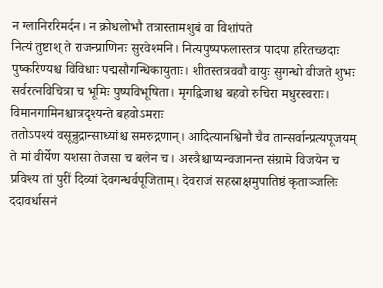न ग्लानिररिमर्दन। न क्रोधलोभौ तत्रास्तामशुबं वा विशांपते
नित्यं तुष्टाश् ते राजन्प्राणिनः सुरवेश्मनि। नित्यपुष्पफलास्तत्र पादपा हरितच्छदाः
पुष्करिण्यश्च विविधाः पद्मसौगन्धिकायुताः। शीतस्तत्रववौ वायुः सुगन्धो वीजते शुभः
सर्वरत्नविचित्रा च भूमिः पुष्पविभूषिता। मृगद्विजाश्च बहवो रुचिरा मधुरस्वराः। विमानगामिनश्चात्रदृश्यन्ते बहवोऽमराः
ततोऽपश्यं वसून्रुद्रान्साध्यांश्च समरुद्गणान्। आदित्यानश्विनौ चैव तान्सर्वान्प्रत्यपूजयम्
ते मां वीर्येण यशसा तेजसा च बलेन च। अस्त्रैश्चाप्यन्वजानन्त संग्रामे विजयेन च
प्रविश्य तां पुरीं दिव्यां देवगन्धर्वपूजिताम्। देवराजं सहस्राक्षमुपातिष्ठं कृताञ्जलिः
ददावर्धासनं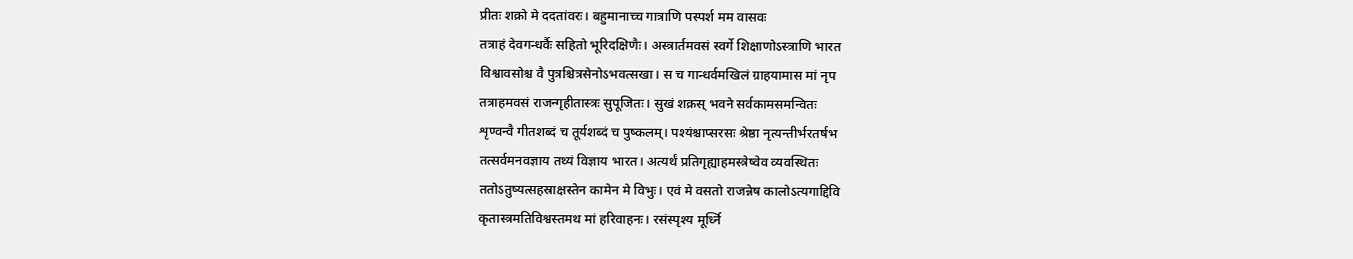प्रीतः शक्रो मे ददतांवरः। बहुमानाच्च गात्राणि पस्पर्श मम वासवः
तत्राहं देवगन्धर्वैः सहितो भूरिदक्षिणैः। अस्त्रार्तमवसं स्वर्गे शिक्षाणोऽस्त्राणि भारत
विश्वावसोश्च वै पुत्रश्चित्रसेनोऽभवत्सखा। स च गान्धर्वमखिलं ग्राहयामास मां नृप
तत्राहमवसं राजन्गृहीतास्त्रः सुपूजितः। सुखं शक्रस् भवने सर्वकामसमन्वितः
शृण्वन्वै गीतशब्दं च तूर्यशब्दं च पुष्कलम्। पश्यंश्चाप्सरसः श्रेष्ठा नृत्यन्तीर्भरतर्षभ
तत्सर्वमनवज्ञाय तथ्यं विज्ञाय भारत। अत्यर्थं प्रतिगृह्याहमस्त्रेष्वेव व्यवस्थितः
ततोऽतुष्यत्सहस्राक्षस्तेन कामेन मे विभुः। एवं मे वसतो राजन्नेष कालोऽत्यगाद्दिवि
कृतास्त्रमतिविश्वस्तमथ मां हरिवाहनः। रसंस्पृश्य मूर्ध्नि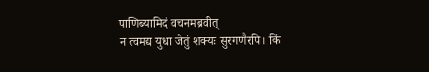पाणिब्यामिदं वचनमब्रवीत्
न त्वमद्य युधा जेतुं शक्यः सुरगणैरपि। किं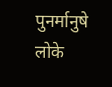पुनर्मानुषे लोके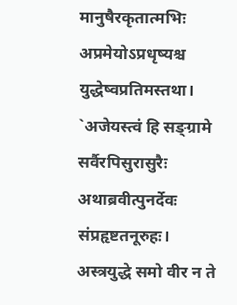मानुषैरकृतात्मभिः
अप्रमेयोऽप्रधृष्यश्च युद्धेष्वप्रतिमस्तथा। `अजेयस्त्वं हि सङ्ग्रामे सर्वैरपिसुरासुरैः
अथाब्रवीत्पुनर्देवः संप्रहृष्टतनूरुहः। अस्त्रयुद्धे समो वीर न ते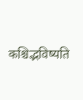कश्चिद्भविष्यति